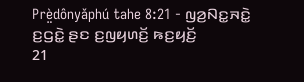Prè̤dônyǎphú tahe 8:21 - ꤜꤤ꤬ꤡꤢ꤭ꤏꤢꤧ꤭ ꤢ꤬ꤞꤢꤧ꤭ ꤔꤢ ꤢ꤬ꤜꤟꤛꤢꤩ꤬ ꤒꤢ꤬ꤟꤢꤩ꤬
21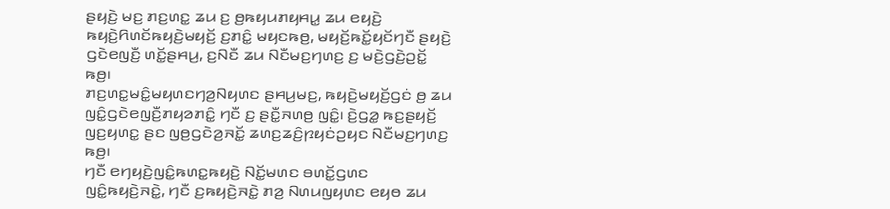ꤔꤟꤢꤧ꤬ ꤗꤢ꤬ ꤊꤢ꤬ꤛꤢ꤭ ꤘꤣ ꤢ꤬ ꤥ꤬ꤒꤟꤣꤊꤟꤌꤣ꤭ ꤘꤣ ꤕꤟꤢꤧ꤬ ꤒꤟꤢꤧ꤬ꤖꤛꤢꤩꤒꤟꤢꤧ꤬ꤗꤟꤢꤩ꤬ ꤢ꤬ꤊꤢꤨ꤭ ꤗꤟꤢꤒꤥ꤬, ꤗꤟꤢꤩ꤬ꤒꤢꤩ꤭ꤟꤢꤩꤚꤢꤪ ꤔꤟꤢꤧ꤬ ꤞꤢꤧꤕꤜꤢꤪ꤬ ꤛꤢꤩ꤭ꤔꤌꤣ꤬, ꤢ꤬ꤡꤢꤪ ꤘꤣ ꤡꤢꤪꤗꤢ꤬ꤚꤛꤢ꤬ ꤢ꤬ ꤗꤢꤧ꤬ꤞꤢꤧ꤬ꤑꤢꤩ꤭ ꤒꤥ꤬꤯
ꤊꤢ꤬ꤛꤢ꤭ꤗꤢꤨ꤭ꤗꤟꤛꤢꤚꤤ꤬ꤡꤟꤛꤢ ꤔꤌꤣ꤬ꤗꤢ꤬, ꤒꤟꤢꤧ꤬ꤗꤟꤢꤩ꤬ꤞꤢꤦ ꤥ꤬ ꤘꤣ ꤜꤢꤨ꤭ꤞꤢꤧꤕꤜꤢꤪ꤬ꤊꤟꤤꤊꤢꤨ꤭ ꤚꤢꤪ ꤢ꤬ ꤔꤢꤪ꤭ꤏꤛꤥ꤬ ꤜꤢꤨ꤭꤯ ꤢꤧ꤬ꤞꤤ꤭ ꤒꤢ꤬ꤔꤟꤢꤩ꤬ ꤜꤢ꤬ꤟꤛꤢ꤭ ꤔꤢ ꤜꤥ꤬ꤞꤢꤧꤤ꤬ꤏꤢꤩ꤭ ꤘꤛꤢ꤬ꤘꤢꤨ꤬ꤐꤟꤢꤦꤑꤟꤢ ꤡꤢꤪꤗꤢ꤬ꤚꤛꤢ꤬ ꤒꤥ꤬꤯
ꤚꤢꤪ ꤕꤚꤟꤢꤧ꤬ꤜꤢꤨ꤭ꤒꤛꤢ꤭ꤒꤟꤢꤧ꤬ ꤡꤢꤩ꤭ꤗꤛꤢ ꤋꤛꤢꤩ꤭ꤞꤛꤢ ꤜꤢꤨ꤭ꤒꤟꤢꤧ꤬ꤏꤢꤧ꤭, ꤚꤢꤪ ꤢ꤬ꤒꤟꤢꤧ꤬ꤏꤢꤧ꤭ ꤊꤤ꤬ ꤡꤛꤣꤜꤟꤛꤢ ꤕꤟꤥ ꤘꤣ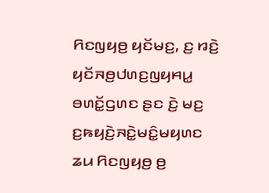ꤖꤢꤜꤟꤥ꤬ ꤟꤢꤩꤗꤢ꤬, ꤢ꤬ ꤙꤢꤧ꤬ ꤟꤢꤩꤏꤥ꤬ꤓꤛꤢ꤬ꤜꤟꤌꤣ꤭ ꤋꤛꤢꤩ꤭ꤞꤛꤢ ꤔꤢ ꤢꤧ꤬ ꤗꤢ꤬ ꤢ꤬ꤒꤟꤢꤧ꤬ꤏꤢꤧ꤭ꤗꤢꤨ꤭ꤗꤟꤛꤢ ꤘꤣ ꤖꤢꤜꤟꤥ꤬ ꤥ꤬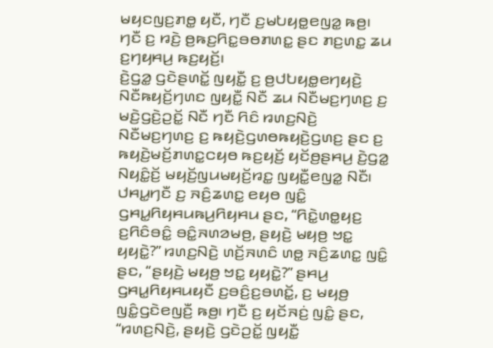ꤗꤟꤢꤜꤢ꤬ꤊꤥ꤭ ꤟꤢꤪ, ꤚꤢꤪ ꤢ꤬ꤗꤝꤟꤥ꤭ꤕꤜꤤ꤭ ꤒꤥ꤬꤯ ꤚꤢꤪ ꤢ꤬ ꤙꤢꤧ꤬ ꤥ꤬ꤒꤢ꤬ꤖꤢ꤭ꤋꤥꤊꤛꤢ꤭ ꤔꤢ ꤊꤢ꤬ꤛꤢ꤭ ꤘꤣ ꤢ꤬ꤚꤟꤌꤣ꤬ ꤒꤢ꤬ꤟꤢꤩ꤬꤯
ꤢꤧ꤬ꤞꤤ꤭ ꤞꤢꤧꤔꤛꤢꤩ꤭ ꤜꤟꤢꤪ꤭ ꤢ꤬ ꤥ꤬ꤓꤝꤟꤥ꤭ꤕꤚꤟꤢꤧ꤬ ꤡꤢꤪꤒꤟꤢꤩ꤬ꤚꤛꤢ ꤜꤟꤢꤪ꤭ ꤡꤢꤪ ꤘꤣ ꤡꤢꤪꤗꤢ꤬ꤚꤛꤢ꤬ ꤢ꤬ ꤗꤢꤧ꤬ꤞꤢꤧ꤬ꤑꤢꤩ꤭ ꤡꤢꤪ ꤚꤢꤪ ꤖꤢꤨ ꤙꤛꤢ꤬ꤡꤢꤧ꤬ ꤡꤢꤪꤗꤢ꤬ꤚꤛꤢ꤬ ꤢ꤬ ꤒꤟꤢꤧ꤬ꤞꤛꤥꤒꤟꤢꤧ꤬ꤞꤛꤢ꤬ ꤔꤢ ꤢ꤬ ꤒꤟꤢꤧ꤬ꤗꤢꤩ꤬ꤊꤛꤢ꤭ꤍꤟꤥ ꤒꤢ꤬ꤟꤢꤩ꤬ ꤟꤢꤩꤥ꤬ꤔꤌꤣ꤬ ꤢꤧ꤬ꤞꤤ꤭ ꤡꤟꤢꤨ꤭ꤢꤩ꤬ ꤗꤟꤢꤩ꤬ꤜꤣꤗꤟꤢꤩ꤬ꤙꤢ꤭ ꤜꤟꤢꤪ꤭ꤕꤜꤤ꤭ ꤡꤢꤪ꤯
ꤓꤌꤣ꤭ꤚꤢꤪ ꤢ꤬ ꤏꤢꤨ꤬ꤘꤛꤢ꤭ ꤕꤟꤥ ꤜꤢꤨ꤭ ꤞꤌꤣ꤭ꤖꤟꤌꤣꤒꤣ꤬ꤖꤟꤌꤣ ꤔꤢ, “ꤖꤢꤧ꤭ꤛꤥ꤭ꤟꤢ꤬ ꤢ꤬ꤖꤢꤨꤋꤢꤨ꤭ ꤋꤢꤨ꤭ꤏꤛꤤꤗꤥ꤬, ꤔꤟꤢꤧ꤬ ꤗꤟꤥ꤬ ꤠꤢ꤭ ꤟꤟꤢꤧ꤭?” ꤙꤛꤢ꤬ꤡꤢꤧ꤬ ꤛꤢꤩ꤬ꤏꤛꤢꤨ ꤛꤥ꤭ ꤏꤢꤨ꤬ꤘꤛꤢ꤭ ꤜꤢꤨ꤭ ꤔꤢ, “ꤔꤟꤢꤧ꤬ ꤗꤟꤥ꤬ ꤠꤢ꤭ ꤟꤟꤢꤧ꤭?” ꤔꤌꤣ꤬ ꤞꤌꤣ꤭ꤖꤟꤌꤣꤟꤢꤪ ꤢ꤬ꤋꤢꤨ꤬ꤢ꤬ꤋꤛꤢꤩ꤭, ꤢ꤬ ꤗꤟꤥ꤬ ꤜꤢꤨ꤭ꤞꤢꤧꤕꤜꤢꤪ꤬ ꤒꤥ꤬꤯ ꤚꤢꤪ ꤢ꤬ ꤟꤢꤩꤏꤢꤦ꤬ ꤜꤢꤨ꤭ ꤔꤢ, “ꤙꤛꤢ꤬ꤡꤢꤧ꤬, ꤔꤟꤢꤧ꤬ ꤞꤢꤧꤑꤢꤩ꤭ ꤜꤟꤢꤪ꤭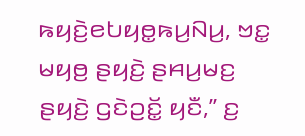ꤒꤟꤢꤧ꤬ꤕꤝꤟꤥ꤭ꤒꤣ꤬ꤡꤣ꤬, ꤠꤢ꤭ ꤗꤟꤥ꤬ ꤔꤟꤢꤧ꤬ ꤔꤌꤣ꤬ꤗꤢ꤬ ꤔꤟꤢꤧ꤬ ꤞꤢꤧꤑꤢꤩ꤭ ꤟꤢꤪ,” ꤢ꤬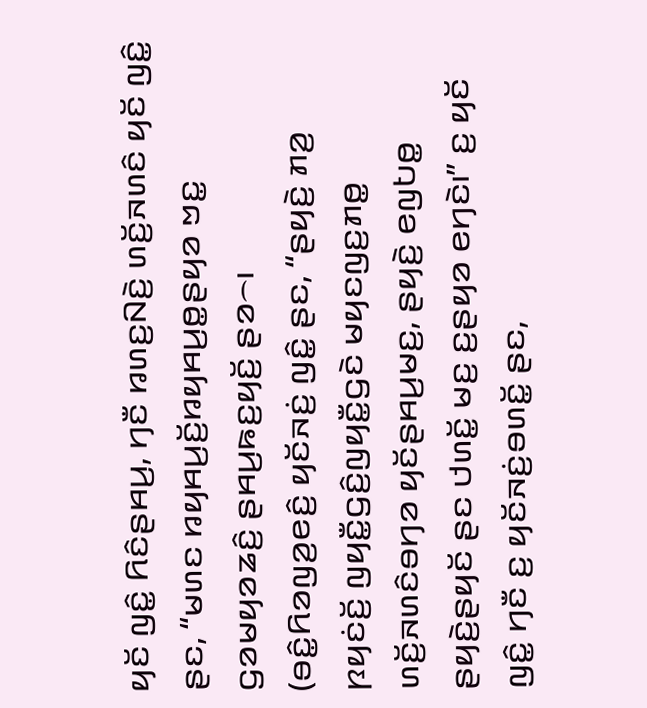ꤟꤢꤩ ꤜꤢꤨ꤭ ꤖꤢꤨꤔꤌꤣ꤬, ꤚꤢꤪ ꤙꤛꤢ꤬ꤡꤢꤧ꤬ ꤛꤢꤩ꤬ꤏꤛꤢꤨ ꤟꤢꤩ ꤜꤢꤨ꤭ ꤔꤢ, “ꤗꤛꤢ ꤙꤟꤌꤣ꤬ꤢꤩ꤬ꤙꤟꤌꤣ꤬ꤥ꤭ꤔꤟꤤ ꤠꤢ꤭ ꤞꤤꤗꤟꤤꤘꤢꤨ꤬ ꤔꤌꤣ꤬ꤒꤢ꤬ꤟꤢꤩ꤬ ꤔꤤ꤮꤯
(ꤋꤢꤨ꤭ꤖꤤꤜꤤ꤬ꤕꤢꤨ꤬ ꤟꤢꤩꤏꤢꤦ꤬ ꤜꤢꤨ꤭ ꤔꤢ, “ꤔꤟꤢꤧ꤬ ꤊꤤ꤬ ꤐꤟꤢꤦꤢꤩ꤬ ꤜꤟꤢꤪ꤭ꤞꤢꤨ꤬ꤜꤟꤢꤪ꤭ꤞꤢꤧ ꤗꤟꤢꤜꤢ꤬ꤊꤥ꤭ ꤛꤢꤩ꤬ꤏꤛꤢꤨꤋꤚꤤ ꤟꤢꤩꤔꤌꤣ꤬ꤗꤢ꤬, ꤔꤟꤢꤧ꤬ ꤕꤜꤝꤥ꤭ ꤔꤟꤢꤧ꤬ꤔꤟꤢꤩ ꤔꤢ ꤓꤛꤢꤩ꤭ ꤗꤢ꤬ ꤢ꤬ꤔꤟꤤ ꤕꤚꤢꤧ꤯” ꤢ꤬ ꤟꤢꤩ ꤜꤢꤨ꤭ ꤚꤢꤪ ꤢ꤬ ꤟꤢꤩꤏꤢꤦ꤬ꤋꤛꤢꤩ꤭ ꤔꤢ,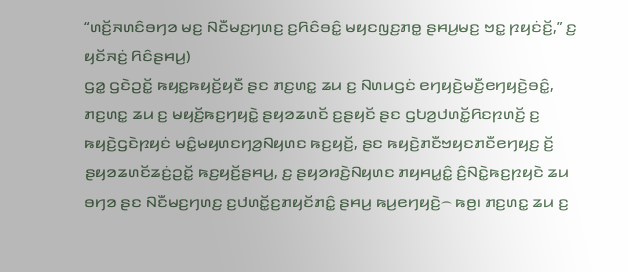“ꤛꤢꤩ꤬ꤏꤛꤢꤨꤋꤚꤤ ꤗꤢ꤬ ꤡꤢꤪꤗꤢ꤬ꤚꤛꤢ꤬ ꤢ꤬ꤖꤢꤨꤋꤢꤨ꤭ ꤗꤟꤢꤜꤢ꤬ꤊꤥ꤭ ꤔꤌꤣ꤬ꤗꤢ꤬ ꤠꤢ꤭ ꤐꤟꤢꤦꤢꤩ꤬,” ꤢ꤬ ꤟꤢꤩꤏꤢꤦ꤬ ꤖꤢꤨꤔꤌꤣ꤬)
ꤞꤤ꤭ ꤞꤢꤧꤑꤢꤩ꤭ ꤒꤟꤢ꤭ꤒꤟꤢꤩ꤬ꤟꤢꤪ ꤔꤢ ꤊꤢ꤬ꤛꤢ꤭ ꤘꤣ ꤢ꤬ ꤡꤛꤣꤞꤢꤦ ꤕꤚꤟꤢꤧ꤬ꤗꤢꤪ꤬ꤕꤚꤟꤢꤧ꤬ꤋꤢꤨ꤭, ꤊꤢ꤬ꤛꤢ꤭ ꤘꤣ ꤢ꤬ ꤗꤟꤢꤩ꤬ꤒꤢ꤬ꤚꤟꤢꤧ꤭ ꤔꤟꤤꤘꤛꤢꤩ ꤢ꤬ꤔꤟꤢꤩ ꤔꤢ ꤞꤝꤤ꤬ꤓꤛꤢꤩ꤭ꤖꤢꤐꤛꤢꤩ꤬ ꤢ꤬ ꤒꤟꤢꤧ꤬ꤞꤢꤧꤐꤟꤢꤦ ꤗꤢꤨ꤭ꤗꤟꤛꤢꤚꤤ꤬ꤡꤟꤛꤢ ꤒꤢ꤬ꤟꤢꤩ꤬, ꤔꤢ ꤒꤟꤢꤧ꤬ꤊꤢꤪꤠꤟꤢꤊꤢꤪꤕꤚꤟꤢ꤬ ꤢꤩ꤬ ꤔꤟꤤꤘꤛꤢꤩꤘꤢꤦ꤬ꤑꤢꤩ꤭ ꤒꤢ꤬ꤟꤢꤩ꤬ꤔꤌꤣ꤬, ꤢ꤬ ꤔꤟꤤꤙꤢꤧ꤬ꤡꤟꤛꤢ ꤊꤟꤌꤣ꤭ꤢꤨ꤭ ꤢꤨ꤬ꤡꤢꤧ꤭ꤒꤢ꤬ꤐꤟꤢꤧ ꤘꤣ ꤋꤚꤤ ꤔꤢ ꤡꤢꤪꤗꤢ꤬ꤚꤛꤢ꤬ ꤢ꤬ꤓꤛꤢꤩ꤭ꤢ꤬ꤊꤟꤢꤩꤊꤢꤨ꤭ ꤔꤌꤣ꤬ ꤒꤣ꤬ꤕꤚꤟꤢꤧ꤬꤮ ꤒꤥ꤬꤯ ꤊꤢ꤬ꤛꤢ꤭ ꤘꤣ ꤢ꤬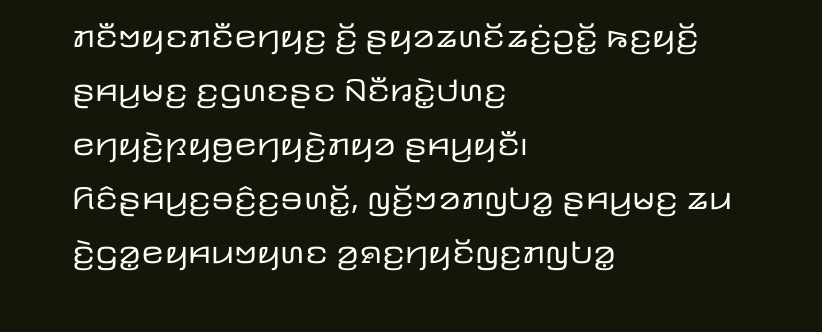ꤊꤢꤪꤠꤟꤢꤊꤢꤪꤕꤚꤟꤢ꤬ ꤢꤩ꤬ ꤔꤟꤤꤘꤛꤢꤩꤘꤢꤦ꤬ꤑꤢꤩ꤭ ꤒꤢ꤬ꤟꤢꤩ꤬ ꤔꤌꤣ꤬ꤗꤢ꤬ ꤢ꤬ꤞꤛꤢꤔꤢ ꤡꤢꤪꤙꤢꤧ꤭ꤓꤛꤢ꤬ ꤕꤚꤟꤢꤧ꤬ꤐꤟꤥ꤬ꤕꤚꤟꤢꤧ꤬ꤊꤟꤤ ꤔꤌꤣ꤬ꤟꤢꤪ꤯
ꤖꤢꤨꤔꤌꤣ꤬ꤢ꤬ꤋꤢꤨ꤬ꤢ꤬ꤋꤛꤢꤩ꤭, ꤜꤢꤩ꤬ꤠꤤꤊꤜꤝꤤ꤭ ꤔꤌꤣ꤬ꤗꤢ꤬ ꤘꤣ ꤢꤧ꤬ꤞꤤ꤭ꤕꤟꤌꤣꤠꤟꤛꤢ ꤤ꤬ꤎꤢ꤬ꤚꤟꤢꤩꤜꤢ꤬ꤊꤜꤝꤤ꤭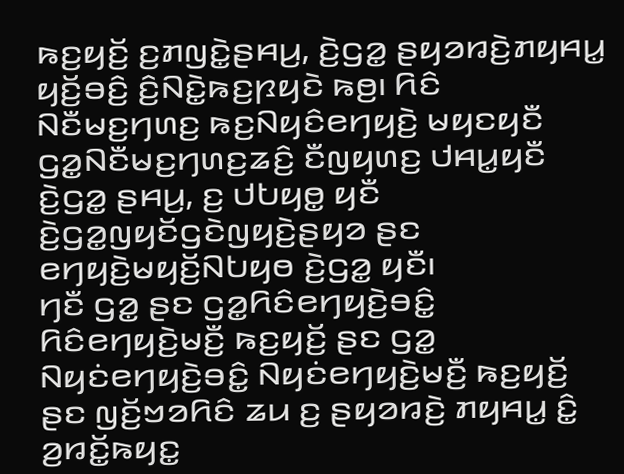ꤒꤢ꤬ꤟꤢꤩ꤬ ꤢ꤬ꤊꤜꤢꤧ꤭ꤔꤌꤣ꤬, ꤢꤧ꤬ꤞꤤ꤭ ꤔꤟꤤꤙꤢꤧ꤬ꤊꤟꤌꤣ꤭ ꤟꤢꤩ꤬ꤋꤢꤨ꤬ ꤢꤨ꤬ꤡꤢꤧ꤭ꤒꤢ꤬ꤐꤟꤢꤧ ꤒꤥ꤬꤯ ꤖꤢꤨ ꤡꤢꤪꤗꤢ꤬ꤚꤛꤢ꤬ ꤒꤢ꤬ꤡꤟꤢꤨꤕꤚꤟꤢꤧ꤬ ꤗꤟꤢꤟꤢꤪ ꤞꤤ꤭ꤡꤢꤪꤗꤢ꤬ꤚꤛꤢ꤬ꤘꤢꤨ꤬ ꤢꤪꤜꤟꤛꤢ꤬ ꤓꤌꤣ꤭ꤟꤢꤪ ꤢꤧ꤬ꤞꤤ꤭ ꤔꤌꤣ꤬, ꤢ꤬ ꤓꤝꤟꤥ꤭ ꤟꤢꤪ ꤢꤧ꤬ꤞꤤ꤭ꤜꤟꤢꤩꤞꤢꤧꤜꤟꤢꤧ꤬ꤔꤟꤤ ꤔꤢ ꤕꤚꤟꤢꤧ꤬ꤗꤟꤢꤩ꤬ꤡꤝꤟꤥ ꤢꤧ꤬ꤞꤤ꤭ ꤟꤢꤪ꤯
ꤚꤢꤪ ꤞꤤ꤭ ꤔꤢ ꤞꤤ꤭ꤖꤢꤨꤕꤚꤟꤢꤧ꤬ꤋꤢꤨ꤭ ꤖꤢꤨꤕꤚꤟꤢꤧ꤬ꤗꤢꤪ꤬ ꤒꤢ꤬ꤟꤢꤩ꤬ ꤔꤢ ꤞꤤ꤭ ꤡꤟꤢꤦꤕꤚꤟꤢꤧ꤬ꤋꤢꤨ꤭ ꤡꤟꤢꤦꤕꤚꤟꤢꤧ꤬ꤗꤢꤪ꤬ ꤒꤢ꤬ꤟꤢꤩ꤬ ꤔꤢ ꤜꤢꤩ꤬ꤠꤤꤖꤢꤨ ꤘꤣ ꤢ꤬ ꤔꤟꤤꤙꤢꤧ꤬ ꤊꤟꤌꤣ꤭ ꤢꤨ꤭ ꤤ꤬ꤙꤢꤩ꤭ꤒꤟꤢ꤭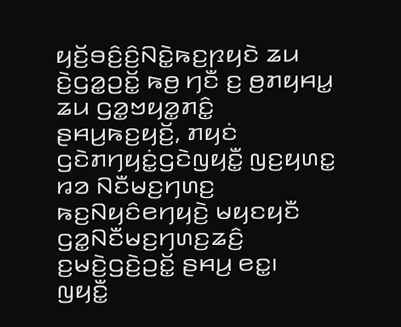ꤟꤢꤩ꤬ꤋꤢꤨ꤬ꤢꤨ꤬ꤡꤢꤧ꤭ꤒꤢ꤬ꤐꤟꤢꤧ ꤘꤣ ꤢꤧ꤬ꤞꤤ꤭ꤑꤢꤩ꤭ ꤒꤥ꤬ ꤚꤢꤪ ꤢ꤬ ꤥ꤬ꤊꤟꤌꤣ꤭ ꤘꤣ ꤞꤤ꤭ꤠꤟꤤ꤭ꤊꤢꤨ꤭ ꤔꤌꤣ꤬ꤒꤢ꤬ꤟꤢꤩ꤬, ꤊꤟꤢꤦ ꤞꤢꤧꤊꤚꤟꤢꤦ꤭ꤞꤢꤧꤜꤟꤢꤪ꤭ ꤜꤢ꤬ꤟꤛꤢ꤭ ꤙꤤ ꤡꤢꤪꤗꤢ꤬ꤚꤛꤢ꤬ ꤒꤢ꤬ꤡꤟꤢꤨꤕꤚꤟꤢꤧ꤬ ꤗꤟꤢꤟꤢꤪ ꤞꤤ꤭ꤡꤢꤪꤗꤢ꤬ꤚꤛꤢ꤬ꤘꤢꤨ꤬ ꤢ꤬ꤗꤢꤧ꤬ꤞꤢꤧ꤬ꤑꤢꤩ꤭ ꤔꤌꤣ꤬ ꤕꤢ꤭꤯
ꤜꤟꤢꤪ꤭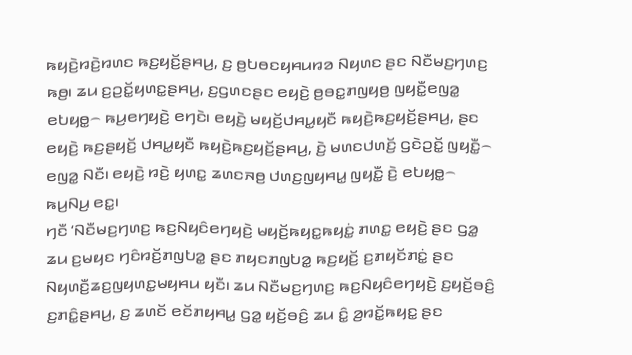ꤒꤟꤢꤧ꤬ꤙꤢꤧ꤬ꤙꤛꤢ ꤒꤢ꤬ꤟꤢꤩ꤬ꤔꤌꤣ꤬, ꤢ꤬ ꤥ꤬ꤝꤥꤢꤟꤌꤣꤙꤤ ꤡꤟꤛꤢ ꤔꤢ ꤡꤢꤪꤗꤢ꤬ꤚꤛꤢ꤬ ꤒꤥ꤬꤯ ꤘꤣ ꤢ꤬ꤑꤢꤩ꤭ꤟꤛꤢ꤭ꤔꤌꤣ꤬, ꤢ꤬ꤞꤛꤢꤔꤢ ꤕꤟꤢꤧ꤬ ꤥ꤬ꤋꤢ꤭ꤊꤜꤟꤥ꤬ ꤜꤟꤢꤪ꤭ꤕꤜꤤ꤭ ꤕꤝꤟꤥ꤭꤮ ꤒꤣ꤬ꤕꤚꤟꤢꤧ꤬ ꤕꤚꤢꤧ꤯ ꤕꤟꤢꤧ꤬ ꤗꤟꤢꤩ꤬ꤓꤌꤣ꤭ꤟꤢꤪ ꤒꤟꤢꤧ꤬ꤒꤢ꤬ꤟꤢꤩ꤬ꤔꤌꤣ꤬, ꤔꤢ ꤕꤟꤢꤧ꤬ ꤒꤢ꤬ꤔꤟꤢꤩ꤬ ꤓꤌꤣ꤭ꤟꤢꤪ ꤒꤟꤢꤧ꤬ꤒꤢ꤬ꤟꤢꤩ꤬ꤔꤌꤣ꤬, ꤢꤧ꤬ ꤗꤛꤢꤓꤛꤢꤩ꤬ ꤞꤢꤧꤑꤢꤩ꤭ ꤜꤟꤢꤪ꤭꤮ ꤕꤜꤤ꤭ ꤡꤢꤪ꤯ ꤕꤟꤢꤧ꤬ ꤙꤢꤧ꤬ ꤟꤛꤢ꤭ ꤘꤛꤢꤏꤥ꤬ ꤓꤛꤢ꤬ꤜꤟꤌꤣ꤭ ꤜꤟꤢꤪ꤭ ꤢꤧ꤬ ꤕꤝꤟꤥ꤭꤮ ꤒꤣ꤬ꤡꤣ꤬ ꤕꤢ꤭꤯
ꤚꤢꤪ ‘ꤡꤢꤪꤗꤢ꤬ꤚꤛꤢ꤬ ꤒꤢ꤬ꤡꤟꤢꤨꤕꤚꤟꤢꤧ꤬ ꤗꤟꤢꤩ꤬ꤒꤟꤢ꤭ꤒꤟꤢꤦ꤭ ꤊꤛꤢ꤭ ꤕꤟꤢꤧ꤬ ꤔꤢ ꤞꤤ꤭ ꤘꤣ ꤢ꤬ꤗꤟꤢ ꤚꤢꤨꤙꤢꤩ꤬ꤊꤜꤝꤤ꤭ ꤔꤢ ꤊꤟꤢꤊꤜꤝꤤ꤭ ꤒꤢ꤬ꤟꤢꤩ꤬ ꤢ꤬ꤊꤟꤢꤩꤊꤢꤦ꤭ ꤔꤢ ꤡꤟꤛꤢꤪ꤬ꤘꤢ꤬ꤜꤟꤛꤢ꤭ꤗꤟꤌꤣ ꤟꤢꤪ꤯ ꤘꤣ ꤡꤢꤪꤗꤢ꤬ꤚꤛꤢ꤬ ꤒꤢ꤬ꤡꤟꤢꤨꤕꤚꤟꤢꤧ꤬ ꤢ꤬ꤟꤢꤩ꤬ꤋꤢꤨ꤬ ꤢ꤬ꤊꤢꤨ꤭ꤔꤌꤣ꤬, ꤢ꤬ ꤘꤛꤢꤩ ꤕꤢꤩꤊꤟꤌꤣ꤭ ꤞꤤ꤭ ꤟꤢꤩ꤬ꤋꤢꤨ꤬ ꤘꤣ ꤢꤨ꤭ ꤤ꤬ꤙꤢꤩ꤭ꤒꤟꤢ꤭ ꤔꤢ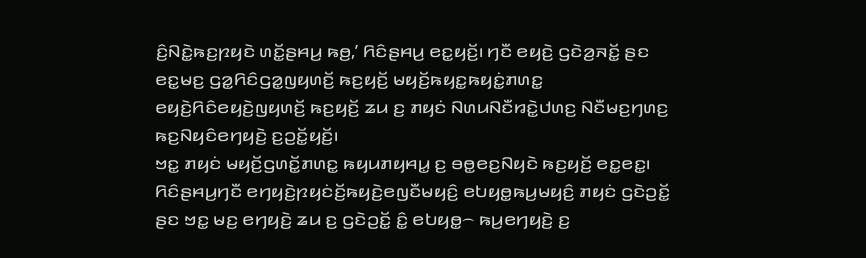ꤢꤨ꤬ꤡꤢꤧ꤭ꤒꤢ꤬ꤐꤟꤢꤧ ꤛꤢꤩ꤭ꤔꤌꤣ꤬ ꤒꤥ꤬,’ ꤖꤢꤨꤔꤌꤣ꤬ ꤕꤢ꤭ꤟꤢꤩ꤬꤯ ꤚꤢꤪ ꤕꤟꤢꤧ꤬ ꤞꤢꤧꤤ꤬ꤏꤢꤩ꤭ ꤔꤢ ꤕꤢ꤭ꤗꤢ꤬ ꤞꤤ꤭ꤖꤢꤨꤞꤤ꤭ꤜꤟꤛꤢꤩ꤬ ꤒꤢ꤬ꤟꤢꤩ꤬ ꤗꤟꤢꤩ꤬ꤒꤟꤢ꤭ꤒꤟꤢꤦ꤭ꤊꤛꤢ꤭ ꤕꤟꤢꤧ꤬ꤖꤢꤨꤕꤟꤢꤧ꤬ꤜꤟꤛꤢꤩ꤬ ꤒꤢ꤬ꤟꤢꤩ꤬ ꤘꤣ ꤢ꤬ ꤊꤟꤢꤦ ꤡꤛꤣꤡꤢꤪꤙꤢꤧ꤭ꤓꤛꤢ꤬ ꤡꤢꤪꤗꤢ꤬ꤚꤛꤢ꤬ ꤒꤢ꤬ꤡꤟꤢꤨꤕꤚꤟꤢꤧ꤬ ꤢ꤬ꤑꤢꤩ꤭ꤟꤢꤩ꤬꤯
ꤠꤢ꤭ ꤊꤟꤢꤦ ꤗꤟꤢꤩ꤬ꤞꤛꤢꤩ꤭ꤊꤛꤢ꤭ ꤒꤟꤣꤊꤟꤌꤣ꤭ ꤢ꤬ ꤋꤥ꤭ꤕꤢ꤬ꤡꤟꤢꤧ ꤒꤢ꤬ꤟꤢꤩ꤬ ꤕꤢ꤭ꤕꤢ꤭꤯ ꤖꤢꤨꤔꤌꤣ꤬ꤚꤢꤪ ꤕꤚꤟꤢꤧ꤬ꤐꤟꤢꤦꤢꤩ꤬ꤒꤟꤢꤧ꤬ꤕꤜꤢꤪꤗꤟꤢꤨ꤬ ꤕꤝꤟꤥ꤭ꤒꤣ꤬ꤗꤟꤢꤨ꤬ ꤊꤟꤢꤦ ꤞꤢꤧꤑꤢꤩ꤭ ꤔꤢ ꤠꤢ꤭ ꤗꤢ꤬ ꤕꤚꤟꤢꤧ꤬ ꤘꤣ ꤢ꤬ ꤞꤢꤧꤑꤢꤩ꤭ ꤢꤨ꤭ ꤕꤝꤟꤥ꤭꤮ ꤒꤣ꤬ꤕꤚꤟꤢꤧ꤬ ꤢ꤬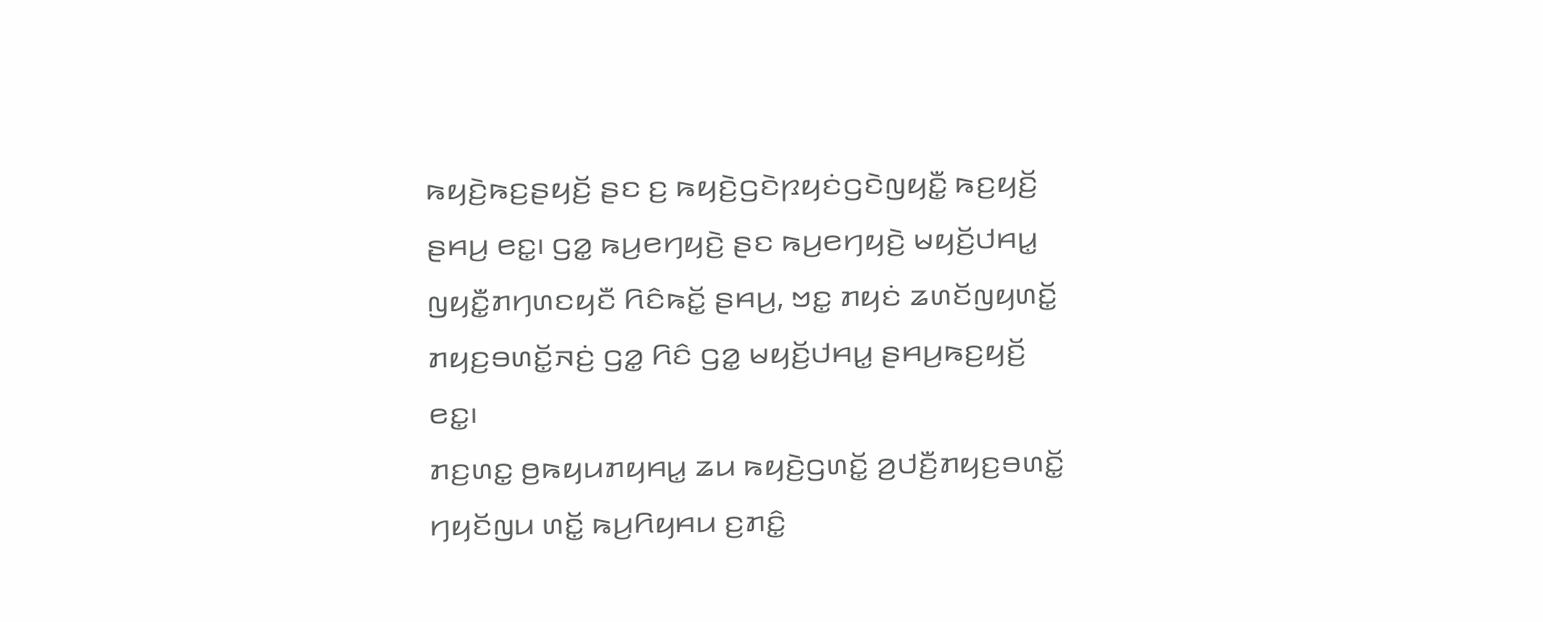ꤒꤟꤢꤧ꤬ꤒꤢ꤬ꤔꤟꤢꤩ꤬ ꤔꤢ ꤢ꤬ ꤒꤟꤢꤧ꤬ꤞꤢꤧꤐꤟꤢꤦꤞꤢꤧꤜꤟꤢꤪ꤭ ꤒꤢ꤬ꤟꤢꤩ꤬ ꤔꤌꤣ꤬ ꤕꤢ꤭꤯ ꤞꤤ꤭ ꤒꤣ꤬ꤕꤚꤟꤢꤧ꤬ ꤔꤢ ꤒꤣ꤬ꤕꤚꤟꤢꤧ꤬ ꤗꤟꤢꤩ꤬ꤓꤌꤣ꤭ ꤜꤟꤢꤪ꤭ꤊꤚꤛꤢꤟꤢꤪ ꤖꤢꤨꤒꤢꤩ꤭ ꤔꤌꤣ꤬, ꤠꤢ꤭ ꤊꤟꤢꤦ ꤘꤛꤢꤩꤜꤟꤛꤢꤩ꤭ ꤊꤟꤢ꤬ꤋꤛꤢꤩ꤭ꤏꤢꤦ꤬ ꤞꤤ꤭ ꤖꤢꤨ ꤞꤤ꤭ ꤗꤟꤢꤩ꤬ꤓꤌꤣ꤭ ꤔꤌꤣ꤬ꤒꤢ꤬ꤟꤢꤩ꤬ ꤕꤢ꤭꤯
ꤊꤢ꤬ꤛꤢ꤭ ꤥ꤬ꤒꤟꤣꤊꤟꤌꤣ꤭ ꤘꤣ ꤒꤟꤢꤧ꤬ꤞꤛꤢꤩ꤭ ꤤ꤬ꤓꤢꤪ꤬ꤊꤟꤢ꤬ꤋꤛꤢꤩ꤭ ꤚꤟꤢꤩꤜꤣ ꤛꤢꤩ꤭ ꤒꤣ꤬ꤖꤟꤌꤣ ꤢ꤬ꤊꤢꤨ꤭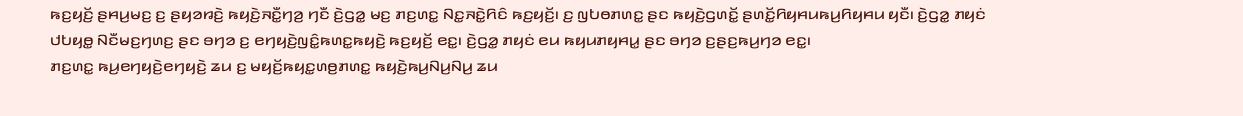ꤒꤢ꤬ꤟꤢꤩ꤬ ꤔꤌꤣ꤬ꤗꤢ꤬ ꤢ꤬ ꤔꤟꤤꤙꤢꤧ꤬ ꤒꤟꤢꤧ꤬ꤏꤢꤪ꤭ꤚꤤ꤬ ꤚꤢꤪ ꤢꤧ꤬ꤞꤤ꤭ ꤗꤢ꤬ ꤊꤢ꤬ꤛꤢ꤭ ꤡꤢ꤭ꤏꤢꤧ꤭ꤖꤢꤨ ꤒꤢ꤬ꤟꤢꤩ꤬꤯ ꤢ꤬ ꤜꤝꤥꤊꤛꤢ꤭ ꤔꤢ ꤒꤟꤢꤧ꤬ꤞꤛꤢꤩ꤭ ꤔꤛꤢꤩ꤭ꤖꤟꤌꤣꤒꤣ꤬ꤖꤟꤌꤣ ꤟꤢꤪ꤯ ꤢꤧ꤬ꤞꤤ꤭ ꤊꤟꤢꤦ ꤓꤝꤟꤥ꤭ ꤡꤢꤪꤗꤢ꤬ꤚꤛꤢ꤬ ꤔꤢ ꤋꤚꤤ ꤢ꤬ ꤕꤚꤟꤢꤧ꤬ꤜꤢꤨ꤭ꤒꤛꤢ꤭ꤒꤟꤢꤧ꤬ ꤒꤢ꤬ꤟꤢꤩ꤬ ꤕꤢ꤭꤯ ꤢꤧ꤬ꤞꤤ꤭ ꤊꤟꤢꤦ ꤕꤣ ꤒꤟꤣꤊꤟꤌꤣ꤭ ꤔꤢ ꤋꤚꤤ ꤢ꤬ꤔꤢ꤬ꤒꤣ꤬ꤚꤤ ꤕꤢ꤭꤯
ꤊꤢ꤬ꤛꤢ꤭ ꤒꤣ꤬ꤕꤚꤟꤢꤧ꤬ꤕꤚꤟꤢꤧ꤬ ꤘꤣ ꤢ꤬ ꤗꤟꤢꤩ꤬ꤒꤟꤢ꤭ꤛꤥ꤬ꤊꤛꤢ꤭ ꤒꤟꤢꤧ꤬ꤒꤣ꤬ꤡꤣ꤬ꤡꤣ꤬ ꤘꤣ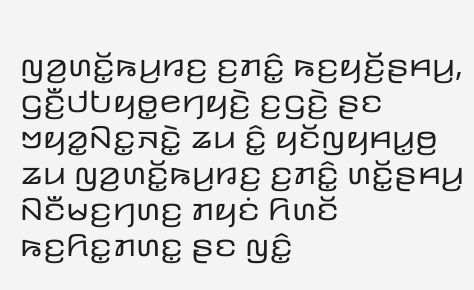ꤜꤤ꤬ꤛꤢꤩ꤭ꤒꤣ꤬ꤙꤢ꤬ ꤢ꤬ꤊꤢꤨ꤭ ꤒꤢ꤬ꤟꤢꤩ꤬ꤔꤌꤣ꤬, ꤞꤢꤪ꤬ꤓꤝꤟꤥ꤭ꤕꤚꤟꤢꤧ꤬ ꤢ꤬ꤞꤢꤧ꤬ ꤔꤢ ꤠꤟꤤ꤭ꤡꤢ꤭ꤏꤢꤧ꤭ ꤘꤣ ꤢꤨ꤭ ꤟꤢꤩꤜꤟꤌꤣ꤭ꤥ꤬ ꤘꤣ ꤜꤤ꤬ꤛꤢꤩ꤭ꤒꤣ꤬ꤙꤢ꤬ ꤢ꤬ꤊꤢꤨ꤭ ꤛꤢꤩ꤭ꤔꤌꤣ꤬ ꤡꤢꤪꤗꤢ꤬ꤚꤛꤢ꤬ ꤊꤟꤢꤦ ꤖꤛꤢꤩ ꤒꤢ꤬ꤖꤢ꤭ꤊꤛꤢ꤭ ꤔꤢ ꤜꤢꤨ꤭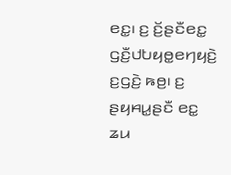ꤕꤢ꤭꤯ ꤢ꤬ ꤢꤩ꤬ꤔꤢꤪꤕꤢ꤭ ꤞꤢꤪ꤬ꤓꤝꤟꤥ꤭ꤕꤚꤟꤢꤧ꤬ ꤢ꤬ꤞꤢꤧ꤬ ꤒꤥ꤬꤯ ꤢ꤬ ꤔꤟꤌꤣ꤭ꤔꤢꤪ ꤕꤢ꤭ ꤘꤣ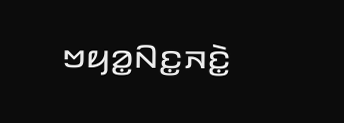ꤠꤟꤤ꤭ꤡꤢ꤭ꤏꤢꤧ꤭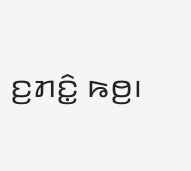ꤢ꤬ꤊꤢꤨ꤭ ꤒꤥ꤬꤯